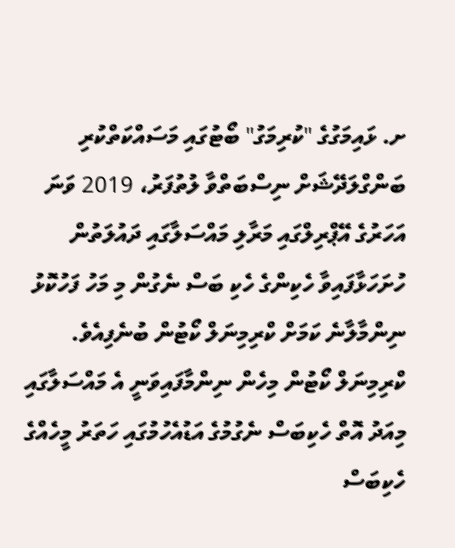ށ. ޅައިމަގުގެ "ކުރިމަގު" ބޯޓުގައި މަސައްކަތްކުރި ބަންގްލަދޭޝަށް ނިސްބަތްވާ ލުތުފަރު، 2019 ވަނަ އަހަރުގެ އޭޕްރިލްގައި މަރާލި މައްސަލާގައި ދައުލަތުން ހުށަހަޅާފައިވާ ހެކިންގެ ހެކި ބަސް ނެގުން މި މަހު ފަހުކޮޅު ނިންމާލާނެ ކަމަށް ކްރިމިނަލް ކޯޓުން ބުނެފިއެވެ.
ކްރިމިނަލް ކޯޓުން މިހެން ނިންމާފައިވަނީ އެ މައްސަލާގައި މިއަދު އޮތް ހެކިބަސް ނެގުމުގެ އަޑުއެހުމުގައި ހަތަރު މީހެއްގެ ހެކިބަސް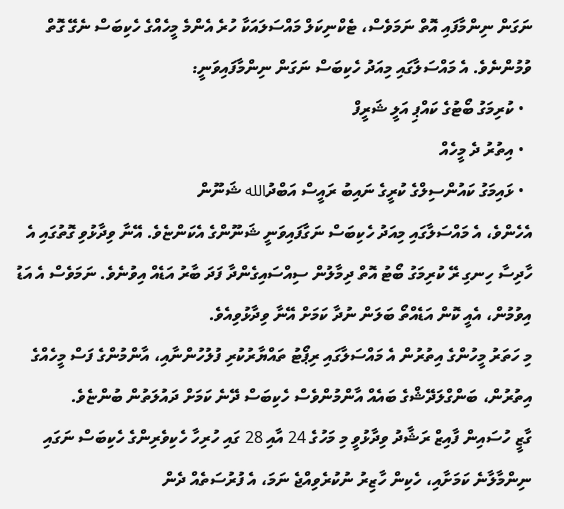ނަގަން ނިންމާފައި އޮތް ނަމަވެސް، ޓެކްނިކަލް މައްސަލައަކާ ހުރެ އެންމެ މީހެއްގެ ހެކިބަސް ނެގޭ ގޮތް ވުމުންނެވެ. އެ މައްސަލާގައި މިއަދު ހެކިބަސް ނަގަން ނިންމާފައިވަނީ:
  • ކުރިމަގު ބޯޓުގެ ކައްޕި އަލީ ޝަރީފް
  • އިތުރު ދެ މީހެއް
  • ޅައިމަގު ކައުންސިލްގެ ކުރީގެ ނައިބު ރައީސް އަބްދުالله ޝަނޫން
އެހެންވެ، އެ މައްސަލާގައި މިއަދު ހެކިބަސް ނަގާފައިވަނީ ޝަނޫންގެ އެކަންޏެވެ. އޭނާ ވިދާޅުވި ގޮތުގައި އެ ހާދިސާ ހިނގި ރޭ ކުރިމަގު ބޯޓު އޮތް ދިމާލުން ސިއްސައިގެންދާ ފަދަ ބާރު އަޑެއް އިވުނެވެ. ނަމަވެސް އެ އަޑު އިވުމުން، އެއީ ކޮން އަޑެއްތޯ ބަލަން ނުދާ ކަމަށް އޭނާ ވިދާޅުވިއެވެ.
މި ހަތަރު މީހުންގެ އިތުރުން އެ މައްސަލާގައި ރިޕޯޓު ތައްޔާރުކުރި ފުލުހުންނާއި، އާންމުންގެ ފަސް މީހެއްގެ އިތުރުން، ބަންގްލަދޭޝްގެ ބައެއް އާންމުންވެސް ހެކިބަސް ދޭނެ ކަމަށް ދައުލަތުން ބުންޏެވެ.
ގާޒީ ހުސައިން ފާއިޒް ރަޝާދު ވިދާޅުވީ މި މަހުގެ 24 އާއި 28 ގައި ހުރިހާ ހެކިވެރިންގެ ހެކިބަސް ނަގައި ނިންމާލާނެ ކަމަށާއި، ހެކިން ހާޒިރު ނުކުރެވިއްޖެ ނަމަ، އެ ފުރުސަތެއް ދެން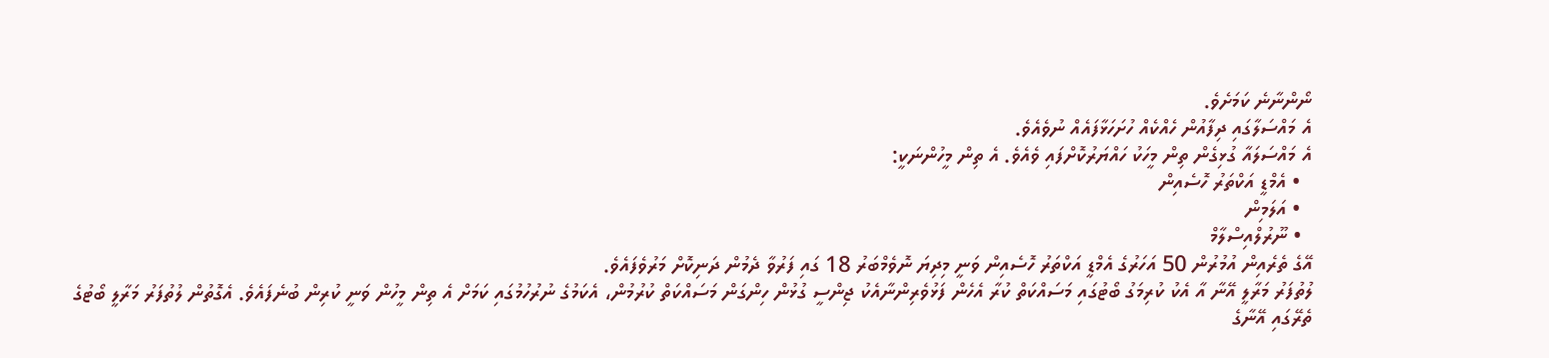ނޯންނާނެ ކަމަށެވެ.
އެ މައްސަލާގައި ދިފާއުން ހެއްކެއް ހުށަހަޅާފައެއް ނުވެއެވެ.
އެ މައްސަލައާ ގުޅިގެން ތިން މީހަކު ހައްޔަރުކޮށްފައި ވެއެވެ. އެ ތިން މީހުންނަކީ:
  • އެމްޑީ އަކްތަރު ހޮސެއިން
  • އަލަމިން
  • ނޫރުލްއިސްލާމް
އޭގެ ތެރެއިން އުމުރުން 50 އަހަރުގެ އެމްޑީ އަކްތަރު ހޮސެއިން ވަނީ މިދިޔަ ނޮވެމްބަރު 18 ގައި ފަރުވާ ދެމުން ދަނިކޮށް މަރުވެފައެވެ.
ލުތުފަރު މަރާލީ އޭނާ އާ އެކު ކުރިމަގު ބޯޓުގައި މަސައްކަތް ކުރާ އެހެން ފަޅުވެރިންނާއެކު ޖިންސީ ގުޅުން ހިންގަން މަސައްކަތް ކުރުމުން، އެކަމުގެ ނުރުހުމުގައި ކަމަށް އެ ތިން މީހުން ވަނީ ކުރިން ބުނެފައެވެ. އެގޮތުން ލުތުފަރު މަރާލީ ބޯޓުގެ ތެރޭގައި އޭނާގެ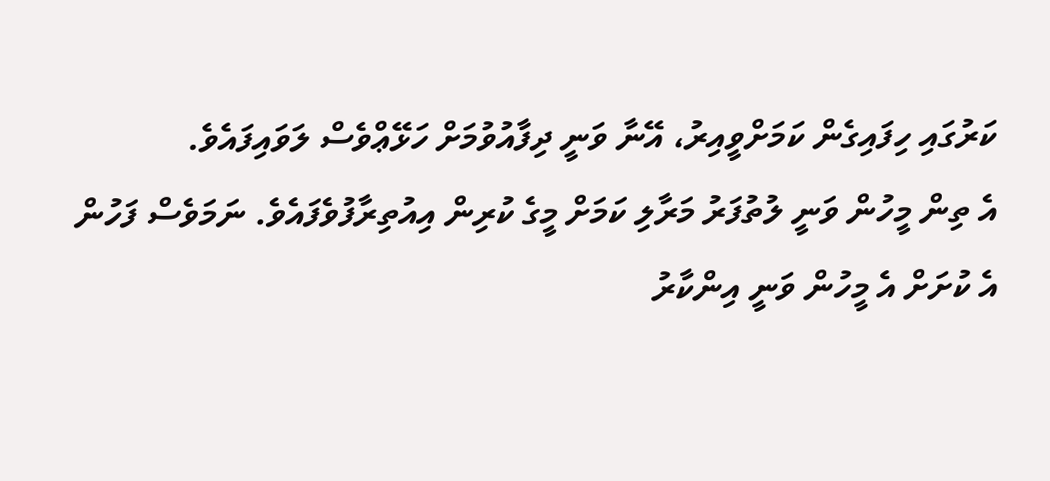ކަރުގައި ހިފައިގެން ކަމަށްވީއިރު، އޭނާ ވަނީ ދިފާއުވުމަށް ހަޅޭޢްވެސް ލަވައިފައެވެ.
އެ ތިން މީހުން ވަނީ ލުތުފަރު މަރާލި ކަމަށް މީގެ ކުރިން އިއުތިރާފުވެފައެވެ. ނަމަވެސް ފަހުން އެ ކުށަށް އެ މީހުން ވަނީ އިންކާރު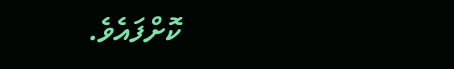ކޮށްފައެވެ.